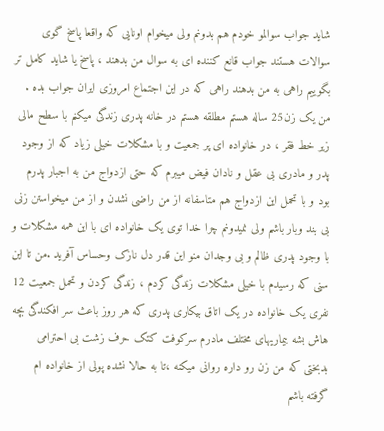شاید جواب سوالمو خودم هم بدونم ولی میخوام اونایی که واقعا پاسخ گوی سوالات هستند جواب قانع کننده ای به سوال من بدهند ، پاسخ یا شاید کامل تر بگوییم راهی به من بدهند راهی که در این اجتماع امروزی ایران جواب بده . من یک زن25 ساله هستم مطلقه هستم در خانه پدری زندگی میکنم با سطح مالی زیر خط فقر ، در خانواده ای پر جمعیت و با مشکلات خیلی زیاد که از وجود پدر و مادری بی عقل و نادان فیض میبرم که حتی ازدواج من به اجبار پدرم بود و با تحمل این ازدواج هم متاسفانه از من راضی نشدن و از من میخواستن زنی بی بند وبار باشم ولی نمیدونم چرا خدا توی یک خانواده ای با این همه مشکلات و با وجود پدری ظالم و بی وجدان منو این قدر دل نازک وحساس آفرید .من تا این سنی که رسیدم با خیلی مشکلات زندگی کردم ، زندگی کردن و تحمل جمعیت 12 نفری یک خانواده در یک اتاق بیکاری پدری که هر روز باعث سر افکندگی بچه هاش بشه بیماریهای مختلف مادرم سرکوفت کتک حرف زشت بی احترامی بدبختی که من زن رو داره روانی میکنه ،تا به حالا نشده پولی از خانواده ام گرفته باشم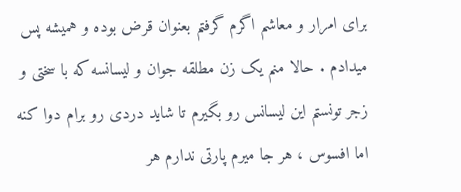برای امرار و معاشم اگرم گرفتم بعنوان قرض بوده و همیشه پس میدادم . حالا منم یک زن مطلقه جوان و لیسانسه که با سختی و زجر تونستم این لیسانس رو بگیرم تا شاید دردی رو برام دوا کنه اما افسوس ، هر جا میرم پارتی ندارم هر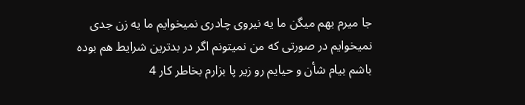جا میرم بهم میگن ما یه نیروی چادری نمیخوایم ما یه زن جدی نمیخوایم در صورتی که من نمیتونم اگر در بدترین شرایط هم بوده باشم بیام شأن و حیایم رو زیر پا بزارم بخاطر کار 4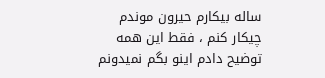ساله بیکارم حیرون موندم چیکار کنم ، فقط این همه توضیح دادم اینو بگم نمیدونم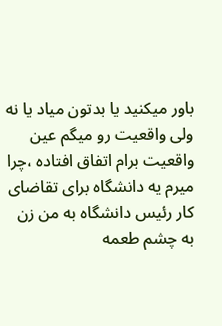باور میکنید یا بدتون میاد یا نه ولی واقعیت رو میگم عین واقعیت برام اتفاق افتاده ،چرا میرم یه دانشگاه برای تقاضای کار رئیس دانشگاه به من زن به چشم طعمه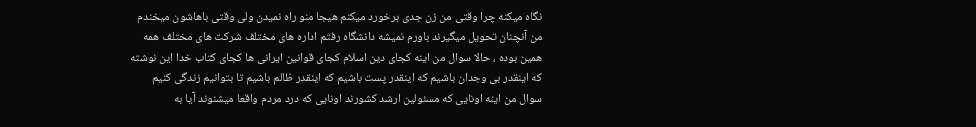نگاه میکنه چرا وقتی من زن جدی برخورد میکنم هیجا منو راه نمیدن ولی وقتی باهاشون میخندم من آنچنان تحویل میگیرند باورم نمیشه دانشگاه رفتم اداره های مختلف شرکت های مختلف همه همین بوده ، حالا سوال من اینه کجای دین اسلام کجای قوانین ایرانی ها کجای کتاب خدا این نوشته که اینقدر بی وجدان باشیم که اینقدر پست باشیم که اینقدر ظالم باشیم تا بتوانیم زندگی کنیم سوال من اینه اونایی که مسئولین ارشد کشورند اونایی که درد مردم واقعا میشنوند آیا به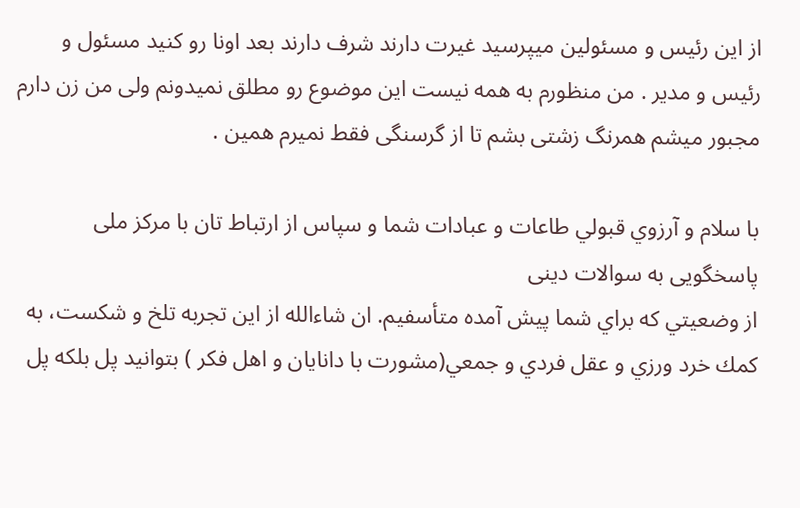از این رئیس و مسئولین میپرسید غیرت دارند شرف دارند بعد اونا رو کنید مسئول و رئیس و مدیر . من منظورم به همه نیست این موضوع رو مطلق نمیدونم ولی من زن دارم مجبور میشم همرنگ زشتی بشم تا از گرسنگی فقط نمیرم همین .

با سلام و آرزوي قبولي طاعات و عبادات شما و سپاس از ارتباط تان با مرکز ملی پاسخگویی به سوالات دینی
از وضعيتي كه براي شما پيش آمده متأسفيم. ان شاءالله از اين تجربه تلخ و شكست، به كمك خرد ورزي و عقل فردي و جمعي(مشورت با دانايان و اهل فكر ) بتوانيد پل بلكه پل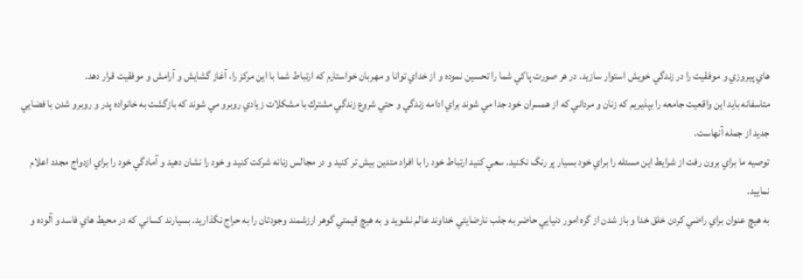هاي پيروزي و موفقيت را در زندگي خويش استوار سازيد. در هر صورت پاكي شما را تحسين نموده و از خداي توانا و مهربان خواستارم كه ارتباط شما با اين مركز را، آغاز گشايش و آرامش و موفقيت قرار دهد.
متاسفانه بايد اين واقعيت جامعه را بپذيريم كه زنان و مرداني كه از همسران خود جدا مي شوند براي ادامه زندگي و حتي شروع زندگي مشترك با مشكلات زيادي روبرو مي شوند كه بازگشت به خانواده پدر و روبرو شدن با فضايي جديد از جمله آنهاست.
توصيه ما براي برون رفت از شرايط اين مسئله را براي خود بسيار پر رنگ نكنيد. سعي كنيد ارتباط خود را با افراد متدين بيش تر كنيد و در مجالس زنانه شركت كنيد و خود را نشان دهيد و آمادگي خود را براي ازدواج مجدد اعلام نماييد.
به هيچ عنوان براي راضي كردن خلق خدا و باز شدن از گره امور دنيايي حاضر به جلب نارضايتي خداوند عالم نشويد و به هيچ قيمتي گوهر ارزشمند وجودتان را به حراج نگذاريد. بسيارند كساني كه در محيط هاي فاسد و آلوده و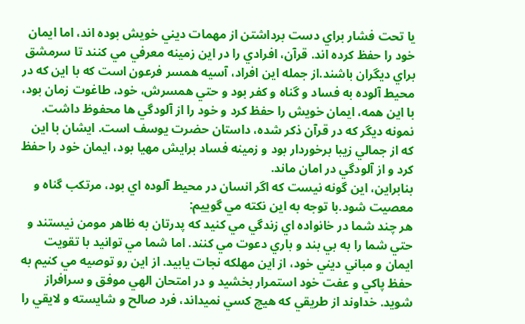يا تحت فشار براي دست برداشتن از مهمات ديني خويش بوده اند، اما ايمان خود را حفظ كرده اند. قرآن، افرادي را در اين زمينه معرفي مي كنند تا سرمشق براي ديگران باشند.از جمله اين افراد، آسيه همسر فرعون است كه با اين كه در محيط آلوده به فساد و گناه و كفر بود و حتي همسرش، خود، طاغوت زمان بود، با اين همه، ايمان خويش را حفظ كرد و خود را از آلودگي ها محفوظ داشت.
نمونه ديگر كه در قرآن ذكر شده، داستان حضرت يوسف است. ايشان با اين كه از جمالي زيبا برخوردار بود و زمينه فساد برايش مهيا بود، ايمان خود را حفظ كرد و از آلودگي در امان ماند.
بنابراين، اين گونه نيست كه اگر انسان در محيط آلوده اي بود، مرتكب گناه و معصيت شود.با توجه به اين نكته مي گوييم:
هر چند شما در خانواده اي زندگي مي كنيد كه پدرتان به ظاهر مومن نيستند و حتي شما را به بي بند و باري دعوت مي كنند. اما شما مي توانيد با تقويت ايمان و مباني ديني خود، از اين مهلكه نجات يابيد. از اين رو توصيه مي كنيم به حفظ پاكي و عفت خود استمرار بخشيد و در امتحان الهي موفق و سرافراز شويد. خداوند از طريقي كه هيچ كسي نميداند، فرد صالح و شايسته و لايقي را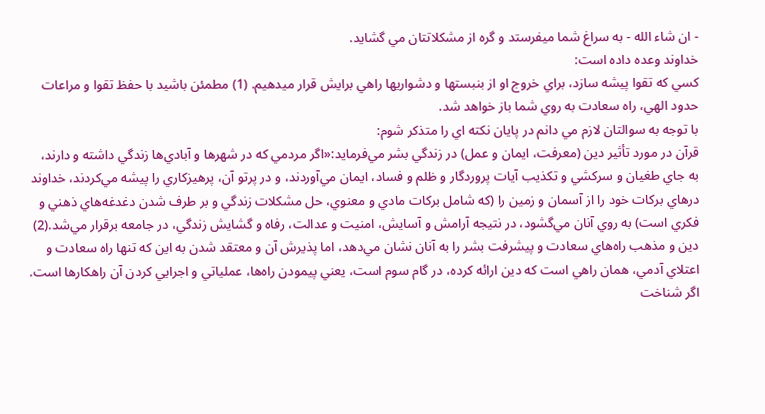- ان شاء الله - به سراغ شما ميفرستد و گره از مشكلاتتان مي گشايد.
خداوند وعده داده است:
كسي كه تقوا پيشه سازد، براي خروج او از بنبستها و دشواريها راهي برايش قرار ميدهيم. (1) مطمئن باشيد با حفظ تقوا و مراعات حدود الهي، راه سعادت به روي شما باز خواهد شد.
با توجه به سوالتان لازم مي دانم در پايان نكته اي را متذكر شوم:
قرآن در مورد تأثير دين (معرفت، ايمان و عمل) در زندگي بشر مي‌فرمايد:«اگر مردمي كه در شهرها و آبادي‌ها زندگي داشته و دارند، به جاي طغيان و سركشي و تكذيب آيات پروردگار و ظلم و فساد، ايمان مي‌آوردند، و در پرتو آن، پرهيزكاري را پيشه مي‌كردند، خداوند درهاي بركات خود را از آسمان و زمين را (كه شامل بركات مادي و معنوي، حل مشكلات زندگي و بر طرف شدن دغدغه‌هاي ذهني و فكري است) به روي آنان مي‌گشود، در نتيجه آرامش و آسايش، امنيت و عدالت، رفاه و گشايش زندگي، در جامعه برقرار مي‌شد.(2)
دين و مذهب راه‌هاي سعادت و پيشرفت بشر را به آنان نشان مي‌دهد، اما پذيرش آن و معتقد شدن به اين كه تنها راه سعادت و اعتلاي آدمي‌، همان راهي است كه دين ارائه كرده، در گام سوم است، يعني پيمودن راه‌ها، عملياتي و اجرايي كردن آن راهكارها است.
اگر شناخت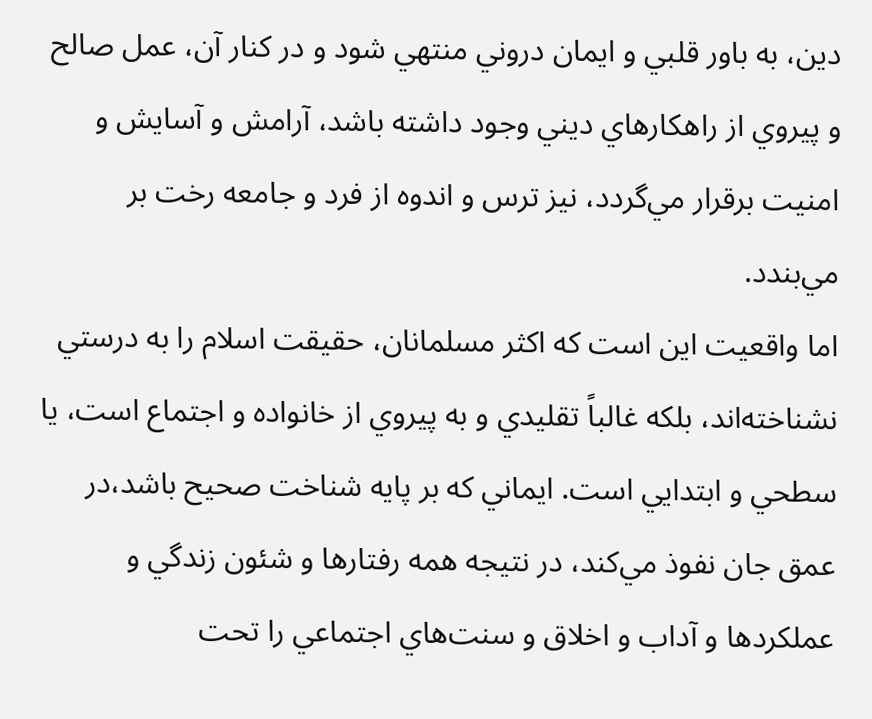دين، به باور قلبي و ايمان دروني منتهي شود و در كنار آن، عمل صالح و پيروي از راهكارهاي ديني وجود داشته باشد، آرامش و آسايش و امنيت برقرار مي‌گردد، نيز ترس و اندوه از فرد و جامعه رخت بر مي‌بندد.
اما واقعيت اين است كه اكثر مسلمانان، حقيقت اسلام را به درستي نشناخته‌اند، بلكه غالباً تقليدي و به پيروي از خانواده و اجتماع است، يا سطحي و ابتدايي است. ايماني كه بر پايه شناخت صحيح باشد،‌در عمق جان نفوذ مي‌كند، در نتيجه همه رفتارها و شئون زندگي و عملكردها و آداب و اخلاق و سنت‌هاي اجتماعي را تحت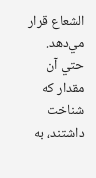الشعاع قرار مي‌دهد. حتي آن مقدار كه شناخت داشتند، به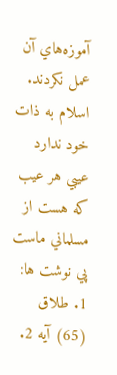آموزه‌هاي آن عمل نكردند.
اسلام به ذات خود ندارد عيبي هر عيب كه هست از مسلماني ماست
پي نوشت ها:
1. طلاق (65) آيه 2.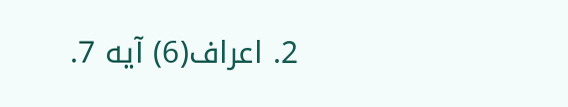2. اعراف(6) آيه 7.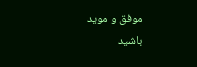موفق و موید باشید